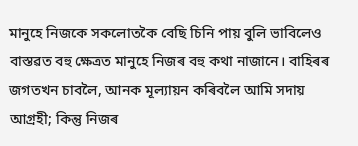মানুহে নিজকে সকলোতকৈ বেছি চিনি পায় বুলি ভাবিলেও বাস্তৱত বহু ক্ষেত্ৰত মানুহে নিজৰ বহু কথা নাজানে। বাহিৰৰ জগতখন চাবলৈ, আনক মূল্যায়ন কৰিবলৈ আমি সদায় আগ্ৰহী; কিন্তু নিজৰ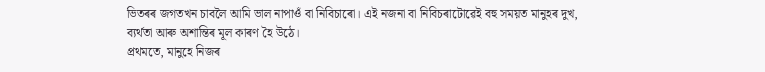ভিতৰৰ জগতখন চাবলৈ আমি ভাল নাপাওঁ বা নিবিচাৰো। এই নজনা বা নিবিচৰাটোৱেই বহু সময়ত মানুহৰ দুখ, ব্যৰ্থতা আৰু অশান্তিৰ মূল কাৰণ হৈ উঠে।
প্ৰথমতে, মানুহে নিজৰ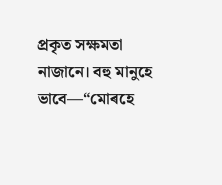প্ৰকৃত সক্ষমতা নাজানে। বহু মানুহে ভাবে—“মোৰহে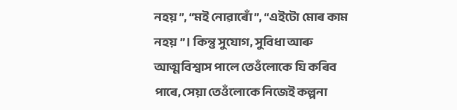নহয়”, “মই নোৱাৰোঁ”, “এইটো মোৰ কাম নহয়”। কিন্তু সুযোগ, সুবিধা আৰু আত্মবিশ্বাস পালে তেওঁলোকে যি কৰিব পাৰে, সেয়া তেওঁলোকে নিজেই কল্পনা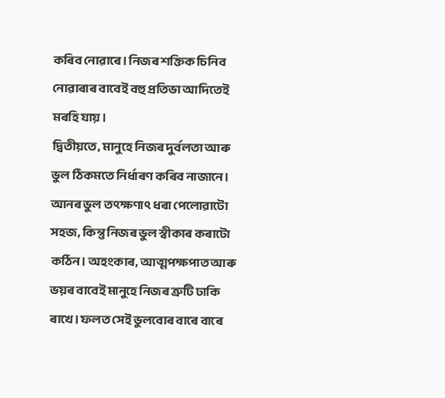কৰিব নোৱাৰে। নিজৰ শক্তিক চিনিব নোৱাৰাৰ বাবেই বহু প্ৰতিভা আদিতেই মৰহি যায়।
দ্বিতীয়তে, মানুহে নিজৰ দুৰ্বলতা আৰু ভুল ঠিকমতে নিৰ্ধাৰণ কৰিব নাজানে। আনৰ ভুল তৎক্ষণাৎ ধৰা পেলোৱাটো সহজ, কিন্তু নিজৰ ভুল স্বীকাৰ কৰাটো কঠিন। অহংকাৰ, আত্মপক্ষপাত আৰু ভয়ৰ বাবেই মানুহে নিজৰ ত্ৰুটি ঢাকি ৰাখে। ফলত সেই ভুলবোৰ বাৰে বাৰে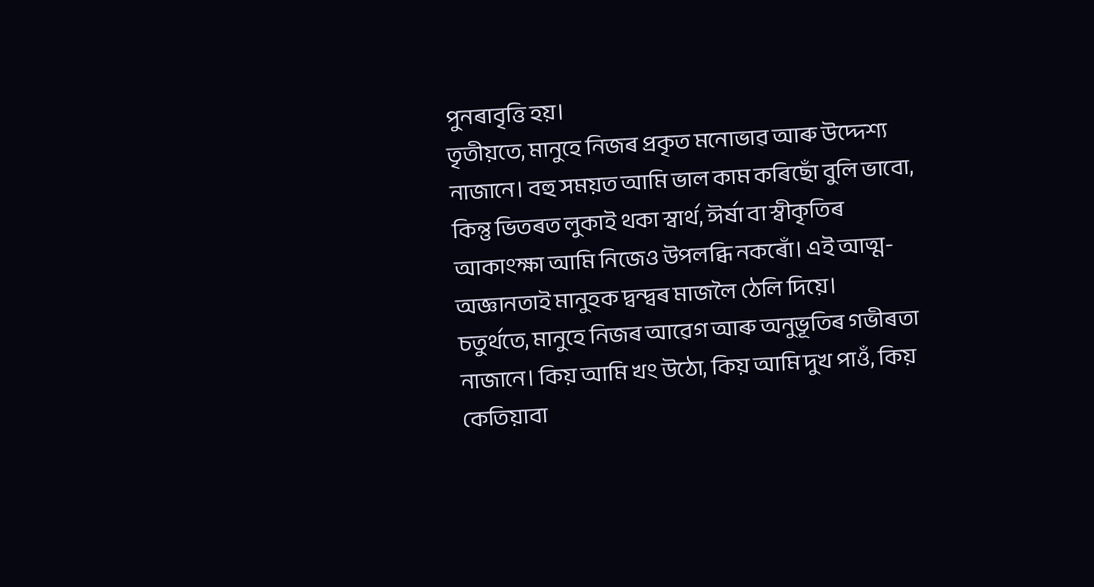পুনৰাবৃত্তি হয়।
তৃতীয়তে, মানুহে নিজৰ প্ৰকৃত মনোভাৱ আৰু উদ্দেশ্য নাজানে। বহু সময়ত আমি ভাল কাম কৰিছোঁ বুলি ভাবো, কিন্তু ভিতৰত লুকাই থকা স্বাৰ্থ, ঈৰ্ষা বা স্বীকৃতিৰ আকাংক্ষা আমি নিজেও উপলব্ধি নকৰোঁ। এই আত্ম-অজ্ঞানতাই মানুহক দ্বন্দ্বৰ মাজলৈ ঠেলি দিয়ে।
চতুৰ্থতে, মানুহে নিজৰ আৱেগ আৰু অনুভূতিৰ গভীৰতা নাজানে। কিয় আমি খং উঠো, কিয় আমি দুখ পাওঁ, কিয় কেতিয়াবা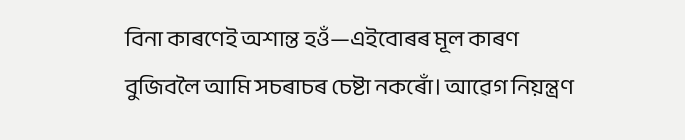বিনা কাৰণেই অশান্ত হওঁ—এইবোৰৰ মূল কাৰণ বুজিবলৈ আমি সচৰাচৰ চেষ্টা নকৰোঁ। আৱেগ নিয়ন্ত্ৰণ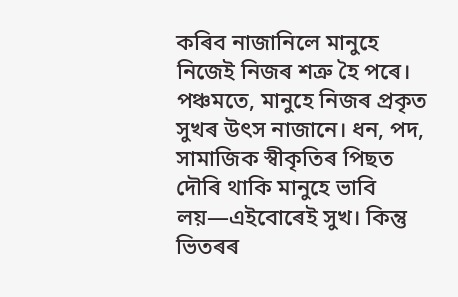কৰিব নাজানিলে মানুহে নিজেই নিজৰ শত্রু হৈ পৰে।
পঞ্চমতে, মানুহে নিজৰ প্ৰকৃত সুখৰ উৎস নাজানে। ধন, পদ, সামাজিক স্বীকৃতিৰ পিছত দৌৰি থাকি মানুহে ভাবি লয়—এইবোৰেই সুখ। কিন্তু ভিতৰৰ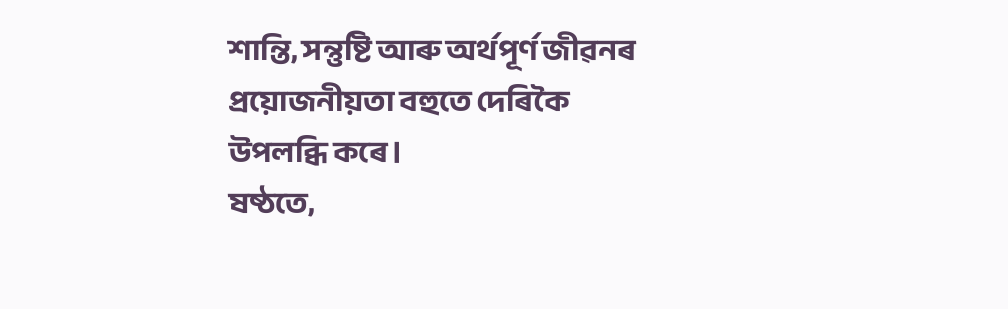শান্তি, সন্তুষ্টি আৰু অৰ্থপূৰ্ণ জীৱনৰ প্ৰয়োজনীয়তা বহুতে দেৰিকৈ উপলব্ধি কৰে।
ষষ্ঠতে,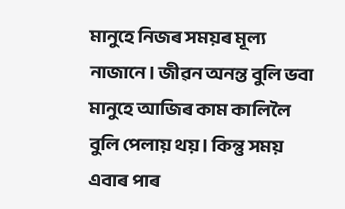মানুহে নিজৰ সময়ৰ মূল্য নাজানে। জীৱন অনন্ত বুলি ভবা মানুহে আজিৰ কাম কালিলৈ বুলি পেলায় থয়। কিন্তু সময় এবাৰ পাৰ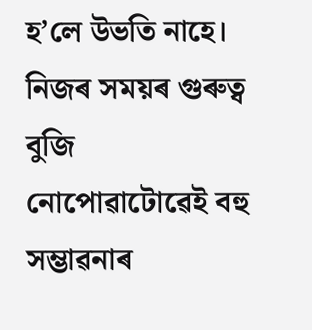হ’লে উভতি নাহে। নিজৰ সময়ৰ গুৰুত্ব বুজি নোপোৱাটোৱেই বহু সম্ভাৱনাৰ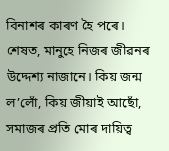বিনাশৰ কাৰণ হৈ পৰে।
শেষত, মানুহে নিজৰ জীৱনৰ উদ্দেশ্য নাজানে। কিয় জন্ম ল’লোঁ, কিয় জীয়াই আছোঁ, সমাজৰ প্ৰতি মোৰ দায়িত্ব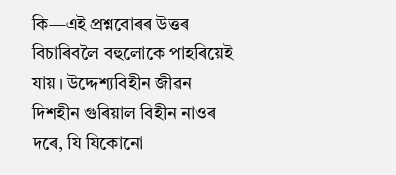কি—এই প্ৰশ্নবোৰৰ উত্তৰ বিচাৰিবলৈ বহুলোকে পাহৰিয়েই যায়। উদ্দেশ্যবিহীন জীৱন দিশহীন গুৰিয়াল বিহীন নাওৰ দৰে, যি যিকোনো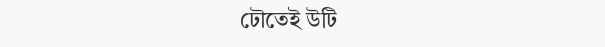ঢৌতেই উটি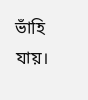ভাঁহি যায়।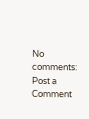No comments:
Post a Comment